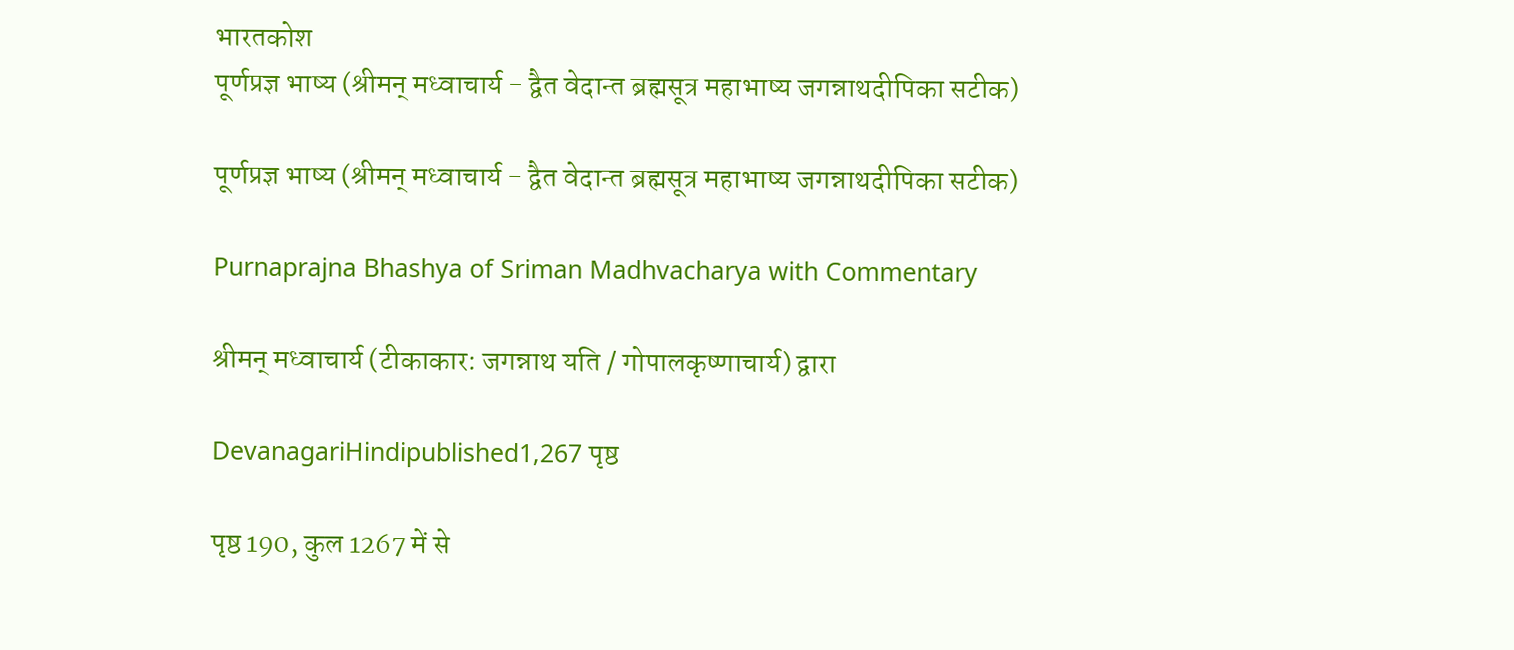भारतकोश
पूर्णप्रज्ञ भाष्य (श्रीमन् मध्वाचार्य - द्वैत वेदान्त ब्रह्मसूत्र महाभाष्य जगन्नाथदीपिका सटीक)

पूर्णप्रज्ञ भाष्य (श्रीमन् मध्वाचार्य - द्वैत वेदान्त ब्रह्मसूत्र महाभाष्य जगन्नाथदीपिका सटीक)

Purnaprajna Bhashya of Sriman Madhvacharya with Commentary

श्रीमन् मध्वाचार्य (टीकाकार: जगन्नाथ यति / गोपालकृष्णाचार्य) द्वारा

DevanagariHindipublished1,267 पृष्ठ

पृष्ठ 190, कुल 1267 में से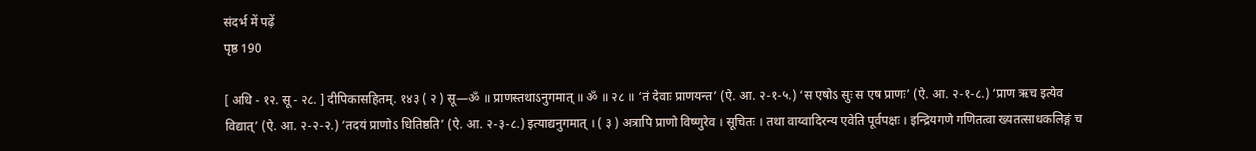संदर्भ में पढ़ें
पृष्ठ 190

[ अधि - १२. सू - २८. ] दीपिकासहितम्. १४३ ( २ ) सू—ॐ ॥ प्राणस्तथाऽनुगमात् ॥ ॐ ॥ २८ ॥ ‘तं देवाः प्राणयन्त’ (ऐ. आ. २-१-५.) ‘स एषोऽ सुः स एष प्राणः’ (ऐ. आ. २-१-८.) ‘प्राण ऋच इत्येव विद्यात्’ (ऐ. आ. २-२-२.) ‘तदयं प्राणोऽ धितिष्ठति’ (ऐ. आ. २-३-८.) इत्याद्यनुगमात् । ( ३ ) अत्रापि प्राणो विष्णुरेव । सूचितः । तथा वाय्वादिरन्य एवेति पूर्वपक्षः । इन्द्रियगणे गणितत्वा ख्यतत्साधकलिङ्गं च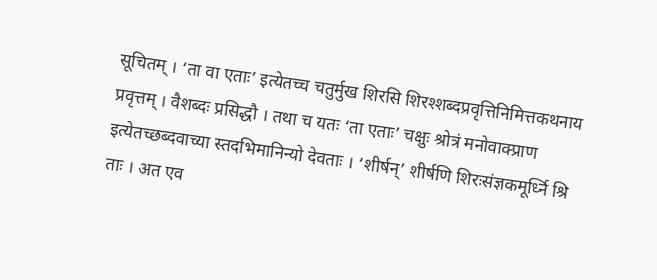सूचितम् । ‘ता वा एताः’ इत्येतच्च चतुर्मुख शिरसि शिरश्शब्दप्रवृत्तिनिमित्तकथनाय प्रवृत्तम् । वैशब्दः प्रसिद्धौ । तथा च यतः ‘ता एताः’ चक्षुः श्रोत्रं मनोवाक्प्राण इत्येतच्छब्दवाच्या स्तदभिमानिन्यो देवताः । ‘शीर्षन्’ शीर्षणि शिरःसंज्ञकमूर्ध्नि श्रि ताः । अत एव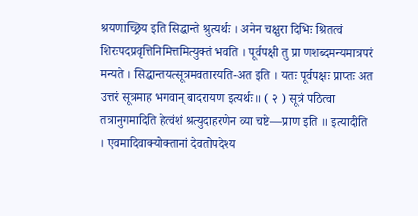श्रयणाच्छ्रिय इति सिद्धान्ते श्रुत्यर्थः । अनेन चक्षुरा दिभिः श्रितत्वं शिरःपदप्रवृत्तिनिमित्तमित्युक्तं भवति । पूर्वपक्षी तु प्रा णशब्दमन्यमात्रपरं मन्यते । सिद्धान्तयत्सूत्रमवतारयति-अत इति । यतः पूर्वपक्षः प्राप्तः अत उत्तरं सूत्रमाह भगवान् बादरायण इत्यर्थः॥ ( २ ) सूत्रं पठित्वा तत्रानुगमादिति हेत्वंशं श्रत्युदाहरणेन व्या चष्टे—प्राण इति ॥ इत्यादीति । एवमादिवाक्योक्तानां देवतोपदेश्य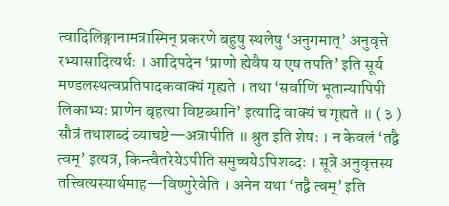त्वादिलिङ्गानामत्रास्मिन् प्रकरणे बहुषु स्थलेषु ‘अनुगमात्’ अनुवृत्ते रभ्यासादित्यर्थः । आदिपदेन ‘प्राणो ह्येवैष य एष तपति’ इति सूर्य मण्डलस्थत्वप्रतिपादकवाक्यं गृह्यते । तथा ‘सर्वाणि भूतान्यापिपी लिकाभ्यः प्राणेन बृहत्या विष्टब्धानि’ इत्यादि वाक्यं च गृह्यते ॥ ( ३ ) सौत्रं तथाशब्दं व्याचष्टे—अत्रापीति ॥ श्रुत इति शेषः । न केवलं ‘तद्वै त्वम्’ इत्यत्र, किन्त्वैतरेयेऽपीति समुच्चयेऽपिशब्दः । सूत्रे अनुवृत्तस्य तत्त्वित्यस्यार्थमाह—विष्णुरेवेति । अनेन यथा ‘तद्वै त्वम्’ इति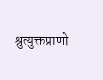श्रुत्युक्तप्राणो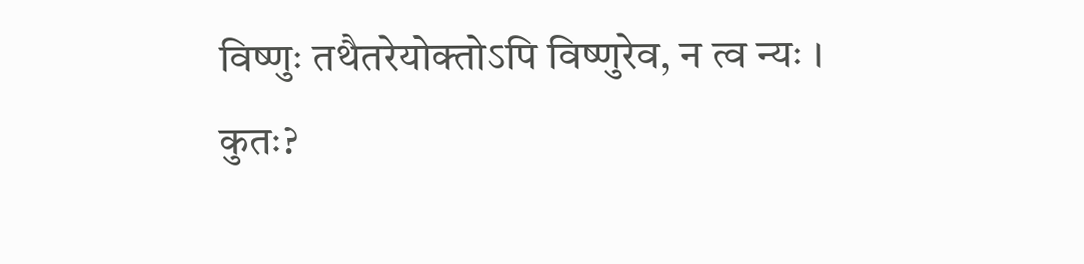विष्णुः तथैतरेयोक्तोऽपि विष्णुरेव, न त्व न्यः । कुतः?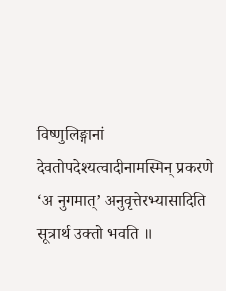विष्णुलिङ्गानां देवतोपदेश्यत्वादीनामस्मिन् प्रकरणे ‘अ नुगमात्’ अनुवृत्तेरभ्यासादिति सूत्रार्थ उक्तो भवति ॥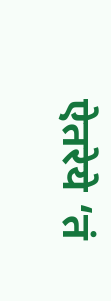ऐतरेये ‘तं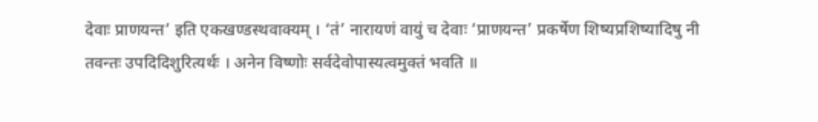देवाः प्राणयन्त’ इति एकखण्डस्थवाक्यम् । ‘तं’ नारायणं वायुं च देवाः ‘प्राणयन्त’ प्रकर्षेण शिष्यप्रशिष्यादिषु नी तवन्तः उपदिदिशुरित्यर्थः । अनेन विष्णोः सर्वदेवोपास्यत्वमुक्तं भवति ॥